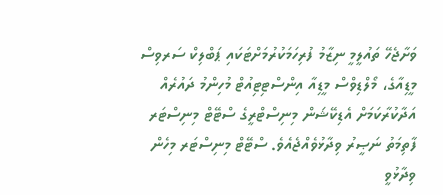ވަށާޖެހޭ ތައުލީމީ ނިޒާމު ފުރިހަމަކުރުމަށްޓަކައި ޕަބްލިކް ސަރވިސް މީޑިއާގެ، މޯލްޑިވްސް މީޑިއާ އިންސްޓިޓިއުޓް މުހިންމު ދައުރެއް އަދާކުރާކަމަށް އެޑިކޭޝަން މިނިސްޓްރީގެ ސްޓޭޓް މިނިސްޓަރ ފާތިމަތު ނަޞީރު ވިދާޅުވެއްޖެއެވެ. ސްޓޭޓް މިނިސްޓަރ މިހެން ވިދާޅުވީ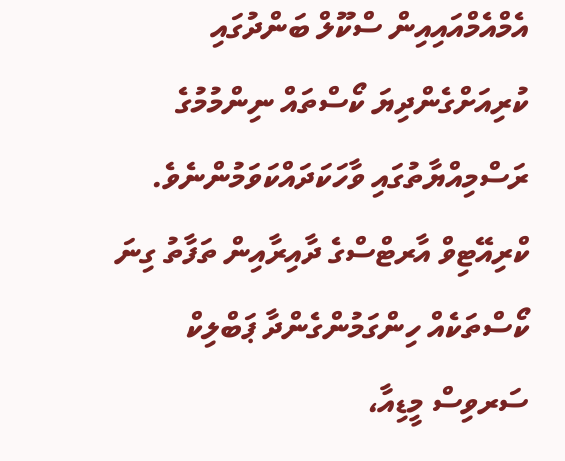އެމްއެމްއައިއިން ސްކޫލް ބަންދުގައި ކުރިއަށްގެންދިޔަ ކޯސްތައް ނިންމުމުގެ ރަސްމިއްޔާތުގައި ވާހަކަދައްކަވަމުންނެވެ.
ކްރިއޭޓިވް އާރޓްސްގެ ދާއިރާއިން ތަފާތު ގިނަ ކޯސްތަކެއް ހިންގަމުންގެންދާ ޕަބްލިކް ސަރވިސް މީޑިއާ،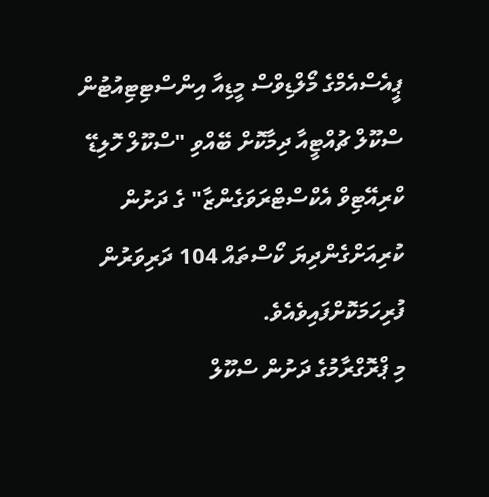ޕީއެސްއެމްގެ މޯލްޑިވްސް މީޑިއާ އިންސްޓިޓިއުޓުން ސްކޫލް ޗުއްޓީއާ ދިމާކޮށް ބޭއްވި "ސްކޫލް ހޮލިޑޭ ކްރިއޭޓިވް އެކްސްޓްރަވަގެންޒާ" ގެ ދަށުން ކުރިއަށްގެންދިޔަ ކޯސްތައް 104 ދަރިވަރުން ފުރިހަމަކޮށްފައިވެއެވެ.
މި ޕްރޮގްރާމުގެ ދަށުން ސްކޫލް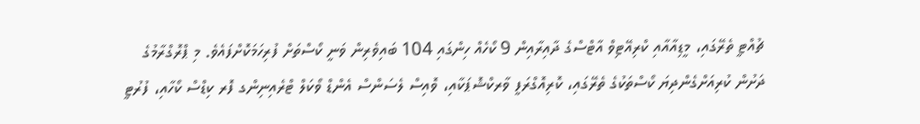ޗުއްޓީ ތެރޭގައި، މީޑިއާއާއި ކްރިއޭޓިވް އާޓްސްގެ ދާއިރާއިން 9 ކޯހެއް ހިންގައި 104 ބައިވެރިން ވަނީ ކޯސްތަށް ފުރިހަމަކޮށްފައެވެ. މި ޕްރޮގްރާމުގެ ދަށުން ކުރިއަށްގެންދިޔަ ކޯސްތަކުގެ ތެރޭގައި، ކޮރިއޮގްރަފީ ވާރކްޝޮޕަކާއި، ވޮއިސް ލެސަންސް އެންޑް ވޯކަލް ޓްރެއިނިންގ ފޮރ ކިޑްސް ކޯހާއި، ފުރުޓީ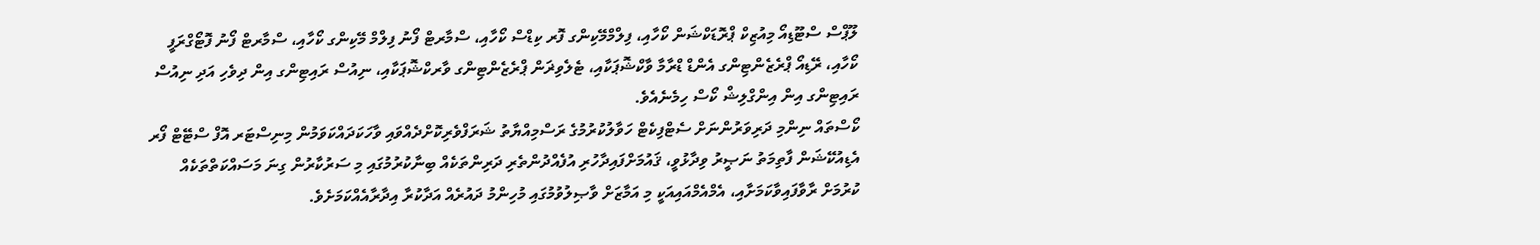ލޫޕްސް ސްޓޫޑިއޯ މިއުޒިކް ޕްރޮޑަކްޝަން ކޯހާއި، ފިލްމްމޭކިންގ ފޮރ ކިޑްސް ކޯހާއި، ސްމާރޓް ފޯނު ފިލްމް މޭކިންގ ކޯހާއި، ސްމާރޓް ފޯނު ފޮޓޯގްރަފީ ކޯހާއި، ރޭޑިއޯ ޕްރެޒެންޓިންގ އެންޑް ޑްރާމާ ވާކްޝޮޕަކާއި، ޓެލެވިޜަން ޕްރެޒެންޓިންގ ވާރކްޝޮޕަކާއި، ނިއުސް ރައިޓިންގ އިން ދިވެހި އަދި ނިއުސް ރައިޓިންގ އިން އިންގްލިޝް ކޯސް ހިމެނެއެވެ.
ކޯސްތައް ނިންމި ދަރިވަރުންނަށް ސެޓްފިކެޓް ހަވާލުކުރުމުގެ ރަސްމިއްޔާތު ޝަރަފްވެރިކޮށްދެއްވައި ވާހަކަދައްކަވަމުން މިނިސްޓަރ އޮފް ސްޓޭޓް ފޯރ އެޑިއުކޭޝަން ފާތިމަތު ނަޞީރު ވިދާޅުވީ، ޤައުމަށްފައިދާހުރި އުފެއްދުންތެރި ދަރިންތަކެއް ބިނާކުރުމުގައި މި ސަރުކާރުން ގިނަ މަސައްކަތްތަކެއް ކުރުމަށް ރާވާފައިވާކަމަށާއި، އެމްއެމްއައިއަކީ މި އަމާޒަށް ވާޞިލުވުމުގައި މުހިންމު ދައުރެއް އަދާކުރާ އިދާރާއެއްކަމަށެވެ.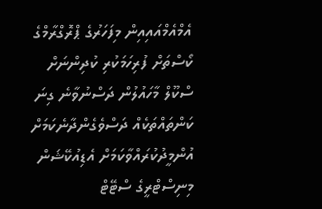އެމްއެމްއައިއިން މިފަހަރުގެ ޕްރޮގްރާމްގެ ކޯސްތަށް ފުރިހަމަކުރި ކުދިންނަށް ސްކޫލް މާހައުލުން ދަސްނުވާނެ ގިނަ ކަންތައްތަކެއް ދަސްވެގެންދާނެކަމަށް އުންމީދުކުރައްވާކަމަށް އެޑިއުކޭޝަން މިނިސްޓްރީގެ ސްޓޭޓް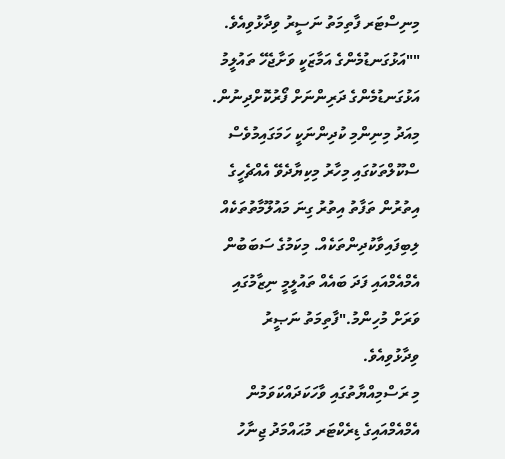މިނިސްޓަރ ފާތިމަތު ނަސީރު ވިދާޅުވިއެވެ.
""އަޅުގަނޑުމެންގެ އަމާޒަކީ ވަށާޖެހޭ ތައުލީމު އަޅުގަނޑުމެންގެ ދަރިންނަށް ފޯރުކޮށްދިނުން. މިއަދު މިނިންމި ކުދިންނަކީ ހަމަގައިމުވެސް ސްކޫލްތަކުގައި މިހާރު މިކިޔާދެވޭ އެއްޗެހީގެ އިތުރުން ތަފާތު އިތުރު ގިނަ މައުލޫމާތުތަކެއް ލިބިފައިވާކުދިންތަކެއް. މިކަމުގެ ސަބަބުން އެމްއެމްއައި ފަދަ ބައެއް ތައުލީމީ ނިޒާމުގައި ވަރަށް މުހިންމު."ފާތިމަތު ނަޞީރު ވިދާޅުވިއެވެ.
މި ރަސްމިއްޔާތުގައި ވާހަކަދައްކަވަމުން އެމްއެމްއައިގެ ޑިރެކްޓަރ މުޙައްމަދު ޖިނާހު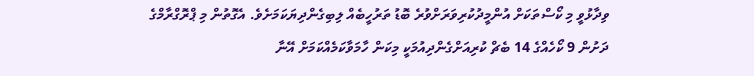ވިދާޅުވީ މި ކޯސްތަކަށް އުންމީދުކުރިވަރަށްވުރެ ބޮޑު ތަރުހީބެއް ލިބިގެންދިޔަކަމަށެވެ. އެގޮތުން މި ޕްރޮގްރާމްގެ ދަށުން 9 ކޯހެއްގެ 14 ބެޗް ކުރިއަށްގެންދިއުމަކީ މިކަން ހާމަވާކަމެއްކަމަށް އޭނާ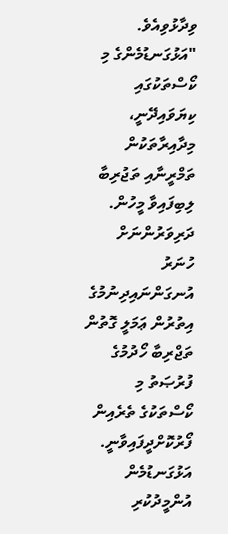ވިދާޅުވިއެވެ.
"އަޅުގަނޑުމެންގެ މި ކޯސްތަކުގައި ކިޔަވައިދޭނީ، މިދާއިރާތަކުން ތަމްރީނާއި ތަޖުރިބާ ލިބިފައިވާ މީހުން. ދަރިވަރުންނަށް ހުނަރު އުނގަންނައިދިނުމުގެ އިތުރުން ޢަމަލީ ގޮތުން ތަޖްރިބާ ހޯދުމުގެ ފުރުޞަތު މި ކޯސްތަކުގެ ތެރެއިން ފޯރުކޮށްދީފައިވާނީ. އަޅުގަނޑުމެން އުންމީދުކުރި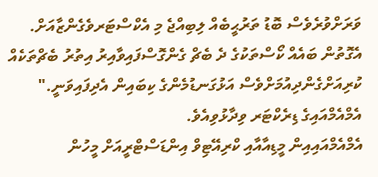ވަރަށްވުރެވެސް ބޮޑު ތަރުޙީބެއް ލިބިއްޖެ މި އެކްސްޓަރވެގެންޒާއަށް. އެގޮތުން ބައެއް ކޯސްތަކުގެ ދެ ބެޗް ގެންގޮސްފައިވާއިރު އިތުރު ބެޗްތަކެއް ކުރިއަށްގެންދިއުމަށްވެސް އަޅުގަނޑުމެންގެ ކިބައިން އެދިފައިވަނީ." އެމްއެމްއައިގެ ޑިރެކްޓަރ ވިދާޅުވިއެވެ.
އެމްއެމްއައިއިން މީޑިއާއާއި ކްރިއޭޓިވް އިންޑަސްޓްރީއަށް މީހުން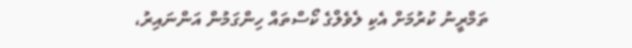ތަމްރީނު ކުރުމަށް އެކި ލެވެލްގެ ކޯސްތައް ހިންގަމުން އަންނައިރު،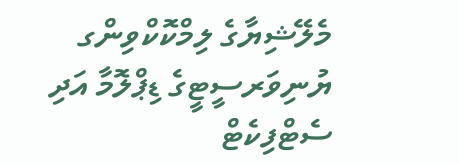މެލޭޝިޔާގެ ލިމްކޮކްވިންގ ޔުނިވަރސީޓީގެ ޑިޕްލޮމާ އަދި ސެޓްފިކެޓް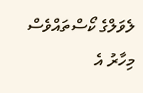ލެވަލްގެ ކޯސްތައްވެސް މިހާރު އެ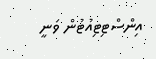އިންސްޓިޓިއުޓުން ވަނީ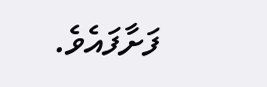ފަށާފައެވެ.